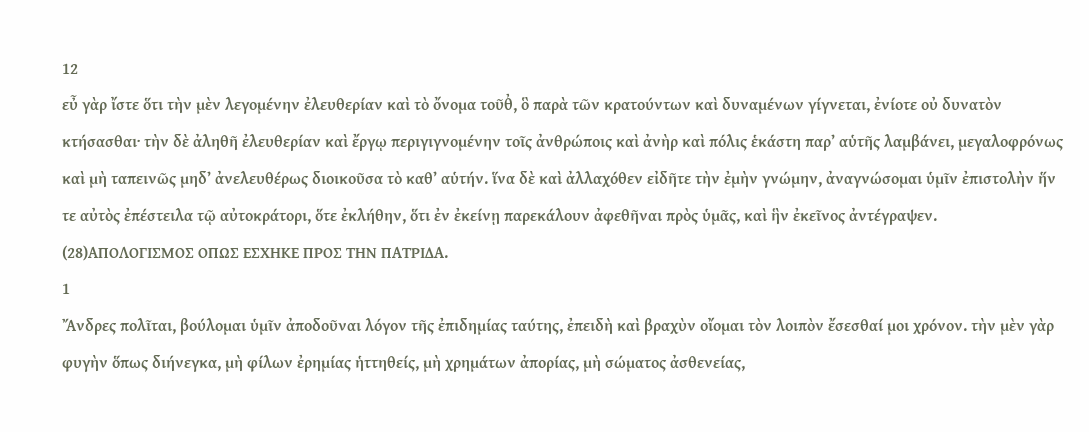12
εὖ γὰρ ἴστε ὅτι τὴν μὲν λεγομένην ἐλευθερίαν καὶ τὸ ὄνομα τοῦθ̓, ὃ παρὰ τῶν κρατούντων καὶ δυναμένων γίγνεται, ἐνίοτε οὐ δυνατὸν κτήσασθαι· τὴν δὲ ἀληθῆ ἐλευθερίαν καὶ ἔργῳ περιγιγνομένην τοῖς ἀνθρώποις καὶ ἀνὴρ καὶ πόλις ἑκάστη παρ’ αὑτῆς λαμβάνει, μεγαλοφρόνως καὶ μὴ ταπεινῶς μηδ’ ἀνελευθέρως διοικοῦσα τὸ καθ’ αὑτήν. ἵνα δὲ καὶ ἀλλαχόθεν εἰδῆτε τὴν ἐμὴν γνώμην, ἀναγνώσομαι ὑμῖν ἐπιστολὴν ἥν τε αὐτὸς ἐπέστειλα τῷ αὐτοκράτορι, ὅτε ἐκλήθην, ὅτι ἐν ἐκείνῃ παρεκάλουν ἀφεθῆναι πρὸς ὑμᾶς, καὶ ἣν ἐκεῖνος ἀντέγραψεν.
(28)ΑΠΟΛΟΓΙΣΜΟΣ ΟΠΩΣ ΕΣΧΗΚΕ ΠΡΟΣ ΤΗΝ ΠΑΤΡΙΔΑ.
1
Ἄνδρες πολῖται, βούλομαι ὑμῖν ἀποδοῦναι λόγον τῆς ἐπιδημίας ταύτης, ἐπειδὴ καὶ βραχὺν οἴομαι τὸν λοιπὸν ἔσεσθαί μοι χρόνον. τὴν μὲν γὰρ φυγὴν ὅπως διήνεγκα, μὴ φίλων ἐρημίας ἡττηθείς, μὴ χρημάτων ἀπορίας, μὴ σώματος ἀσθενείας,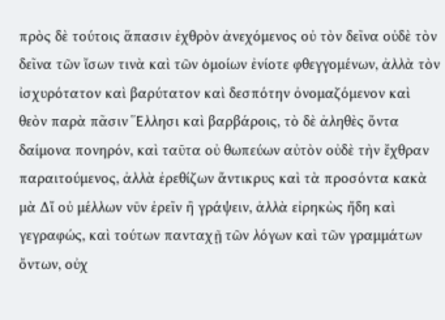πρὸς δὲ τούτοις ἅπασιν ἐχθρὸν ἀνεχόμενος οὐ τὸν δεῖνα οὐδὲ τὸν δεῖνα τῶν ἴσων τινὰ καὶ τῶν ὁμοίων ἐνίοτε φθεγγομένων, ἀλλὰ τὸν ἰσχυρότατον καὶ βαρύτατον καὶ δεσπότην ὀνομαζόμενον καὶ θεὸν παρὰ πᾶσιν Ἕλλησι καὶ βαρβάροις, τὸ δὲ ἀληθὲς ὄντα δαίμονα πονηρόν, καὶ ταῦτα οὐ θωπεύων αὐτὸν οὐδὲ τὴν ἔχθραν παραιτούμενος, ἀλλὰ ἐρεθίζων ἄντικρυς καὶ τὰ προσόντα κακὰ μὰ Δἴ οὐ μέλλων νῦν ἐρεῖν ἢ γράψειν, ἀλλὰ εἰρηκὼς ἤδη καὶ γεγραφώς, καὶ τούτων πανταχῇ τῶν λόγων καὶ τῶν γραμμάτων ὄντων, οὐχ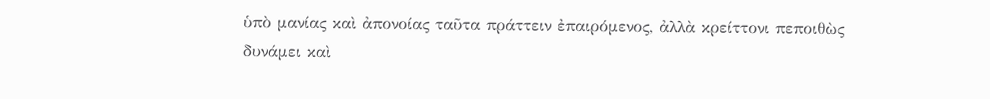ὑπὸ μανίας καὶ ἀπονοίας ταῦτα πράττειν ἐπαιρόμενος, ἀλλὰ κρείττονι πεποιθὼς δυνάμει καὶ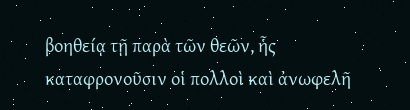βοηθείᾳ τῇ παρὰ τῶν θεῶν, ἧς καταφρονοῦσιν οἱ πολλοὶ καὶ ἀνωφελῆ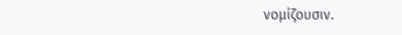νομίζουσιν.